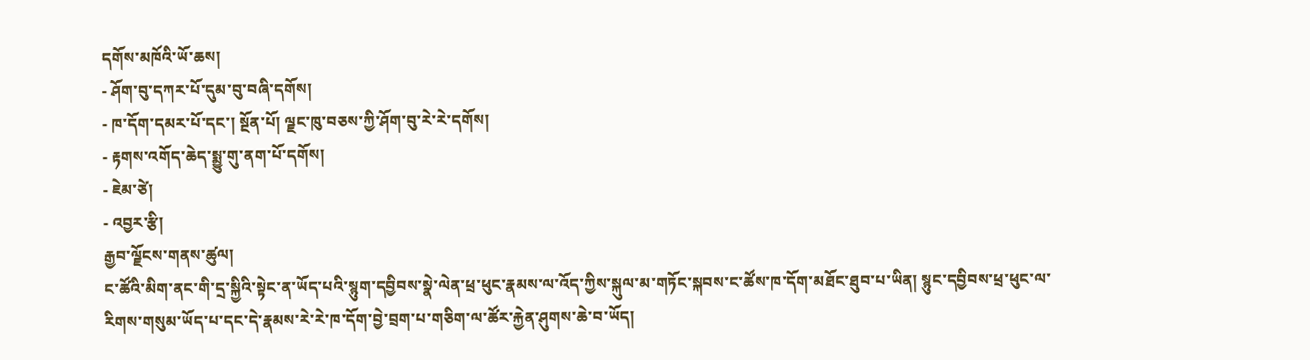དགོས་མཁོའི་ཡོ་ཆས།
- ཤོག་བུ་དཀར་པོ་དུམ་བུ་བཞི་དགོས།
- ཁ་དོག་དམར་པོ་དང་། སྔོན་པོ། ལྗང་ཁུ་བཅས་ཀྱི་ཤོག་བུ་རེ་རེ་དགོས།
- རྟགས་འགོད་ཆེད་སྨྱུ་གུ་ནག་པོ་དགོས།
- ཇེམ་ཙེ།
- འབྱར་རྩི།
རྒྱབ་ལྗོངས་གནས་ཚུལ།
ང་ཚོའི་མིག་ནང་གི་དྲ་སྐྱིའི་སྟེང་ན་ཡོད་པའི་སྙུག་དབྱིབས་སྣེ་ལེན་ཕྲ་ཕུང་རྣམས་ལ་འོད་ཀྱིས་སྐུལ་མ་གཏོང་སྐབས་ང་ཚོས་ཁ་དོག་མཐོང་ཐུབ་པ་ཡིན། སྙུང་དབྱིབས་ཕྲ་ཕུང་ལ་རིགས་གསུམ་ཡོད་པ་དང་དེ་རྣམས་རེ་རེ་ཁ་དོག་བྱེ་བྲག་པ་གཅིག་ལ་ཚོར་རྐྱེན་ཤུགས་ཆེ་བ་ཡོད།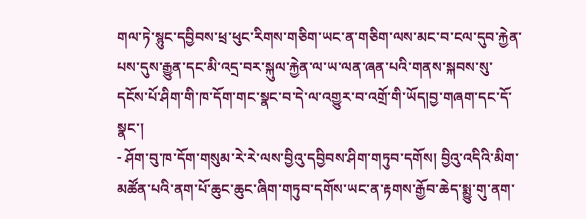གལ་ཏེ་སྙུང་དབྱིབས་ཕྲ་ཕུང་རིགས་གཅིག་ཡང་ན་གཅིག་ལས་མང་བ་ངལ་དུབ་རྐྱེན་པས་དུས་རྒྱུན་དང་མི་འདྲ་བར་སྐུལ་རྐྱེན་ལ་ཡ་ལན་ཞན་པའི་གནས་སྐབས་སུ་དངོས་པོ་ཤིག་གི་ཁ་དོག་གང་སྣང་བ་དེ་ལ་འགྱུར་བ་འགྲོ་གི་ཡོད།བྱ་གཞག་དང་དོ་སྣང་།
- ཤོག་བུ་ཁ་དོག་གསུམ་རེ་རེ་ལས་བྱིའུ་དབྱིབས་ཤིག་གཏུབ་དགོས། བྱིའུ་འདིའི་མིག་མཚོན་པའི་ནག་པོ་ཆུང་ཆུང་ཞིག་གཏུབ་དགོས་ཡང་ན་རྟགས་རྒྱོབ་ཆེད་སྨྱུ་གུ་ནག་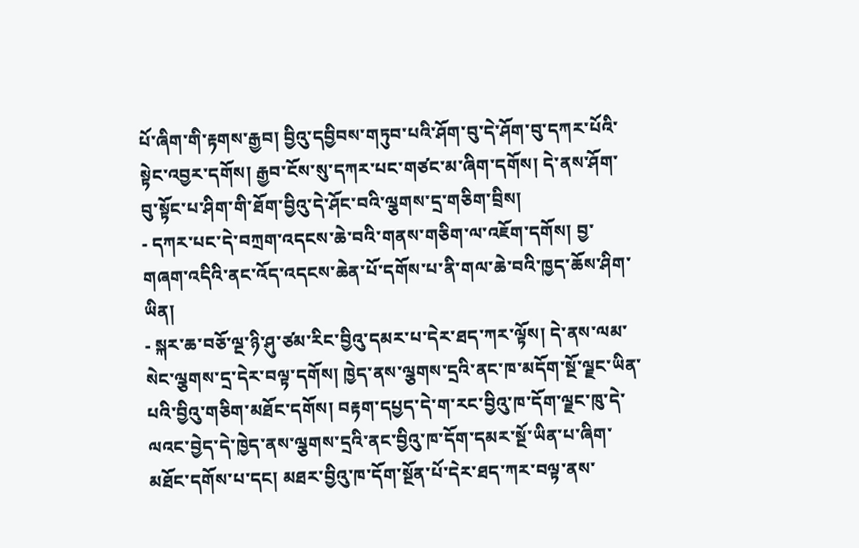པོ་ཞིག་གི་རྟགས་རྒྱབ། བྱིའུ་དབྱིབས་གཏུབ་པའི་ཤོག་བུ་དེ་ཤོག་བུ་དཀར་པོའི་སྟེང་འབྱར་དགོས། རྒྱབ་ངོས་སུ་དཀར་པང་གཙང་མ་ཞིག་དགོས། དེ་ནས་ཤོག་བུ་སྟོང་པ་ཤིག་གི་ཐོག་བྱིའུ་དེ་ཤོང་བའི་ལྕགས་དྲ་གཅིག་བྲིས།
- དཀར་པང་དེ་བཀྲག་འདངས་ཆེ་བའི་གནས་གཅིག་ལ་འཇོག་དགོས། བྱ་གཞག་འདིའི་ནང་འོད་འདངས་ཆེན་པོ་དགོས་པ་ནི་གལ་ཆེ་བའི་ཁྱད་ཆོས་ཤིག་ཡིན།
- སྐར་ཆ་བཅོ་ལྔ་ཉི་ཤུ་ཙམ་རིང་བྱིའུ་དམར་པ་དེར་ཐད་ཀར་ལྟོས། དེ་ནས་ལམ་སེང་ལྕགས་དྲ་དེར་བལྟ་དགོས། ཁྱེད་ནས་ལྕགས་དྲའི་ནང་ཁ་མདོག་སྔོ་ལྗང་ཡིན་པའི་བྱིའུ་གཅིག་མཐོང་དགོས། བརྟག་དཔྱད་དེ་ག་རང་བྱིའུ་ཁ་དོག་ལྗང་ཁུ་དེ་ལའང་བྱེད་དེ་ཁྱེད་ནས་ལྕགས་དྲའི་ནང་བྱིའུ་ཁ་དོག་དམར་སྔོ་ཡིན་པ་ཞིག་མཐོང་དགོས་པ་དང། མཐར་བྱིའུ་ཁ་དོག་སྔོན་པོ་དེར་ཐད་ཀར་བལྟ་ནས་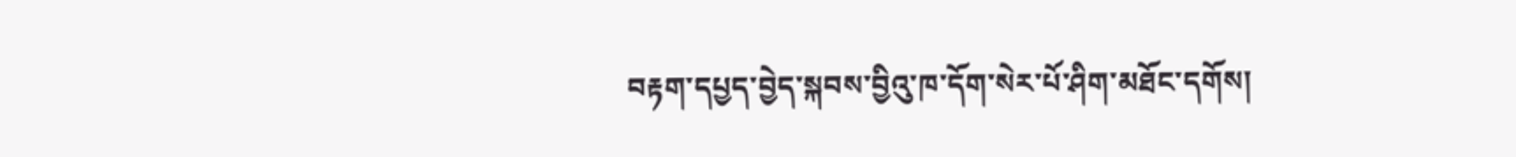བརྟག་དཔྱད་བྱེད་སྐབས་བྱིའུ་ཁ་དོག་སེར་པོ་ཤིག་མཐོང་དགོས།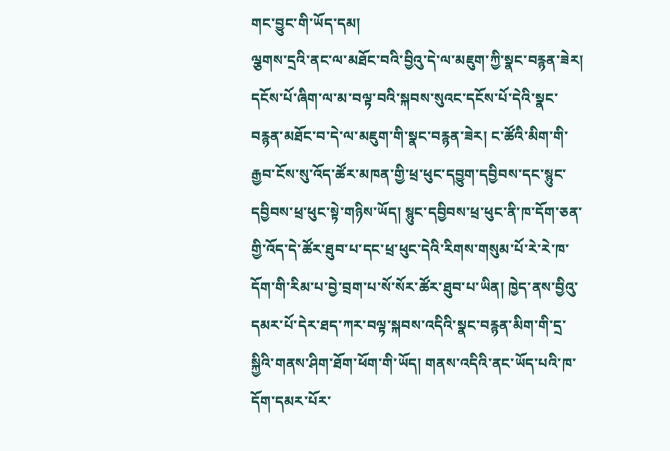གང་བྱུང་གི་ཡོད་དམ།
ལྕགས་དྲའི་ནང་ལ་མཐོང་བའི་བྱིའུ་དེ་ལ་མཇུག་ཀྱི་སྣང་བརྙན་ཟེར། དངོས་པོ་ཞིག་ལ་མ་བལྟ་བའི་སྐབས་སུའང་དངོས་པོ་དེའི་སྣང་བརྙན་མཐོང་བ་དེ་ལ་མཇུག་གི་སྣང་བརྙན་ཟེར། ང་ཚོའི་མིག་གི་རྒྱབ་ངོས་སུ་འོད་ཚོར་མཁན་གྱི་ཕྲ་ཕུང་དབྱུག་དབྱིབས་དང་སྙུང་དབྱིབས་ཕྲ་ཕུང་སྟེ་གཉིས་ཡོད། སྙུང་དབྱིབས་ཕྲ་ཕུང་ནི་ཁ་དོག་ཅན་གྱི་འོད་དེ་ཚོར་ཐུབ་པ་དང་ཕྲ་ཕུང་དེའི་རིགས་གསུམ་པོ་རེ་རེ་ཁ་དོག་གི་རིམ་པ་བྱེ་བྲག་པ་སོ་སོར་ཚོར་ཐུབ་པ་ཡིན། ཁྱེད་ནས་བྱིའུ་དམར་པོ་དེར་ཐད་ཀར་བལྟ་སྐབས་འདིའི་སྣང་བརྙན་མིག་གི་དྲ་སྐྱིའི་གནས་ཤིག་ཐོག་ཕོག་གི་ཡོད། གནས་འདིའི་ནང་ཡོད་པའི་ཁ་དོག་དམར་པོར་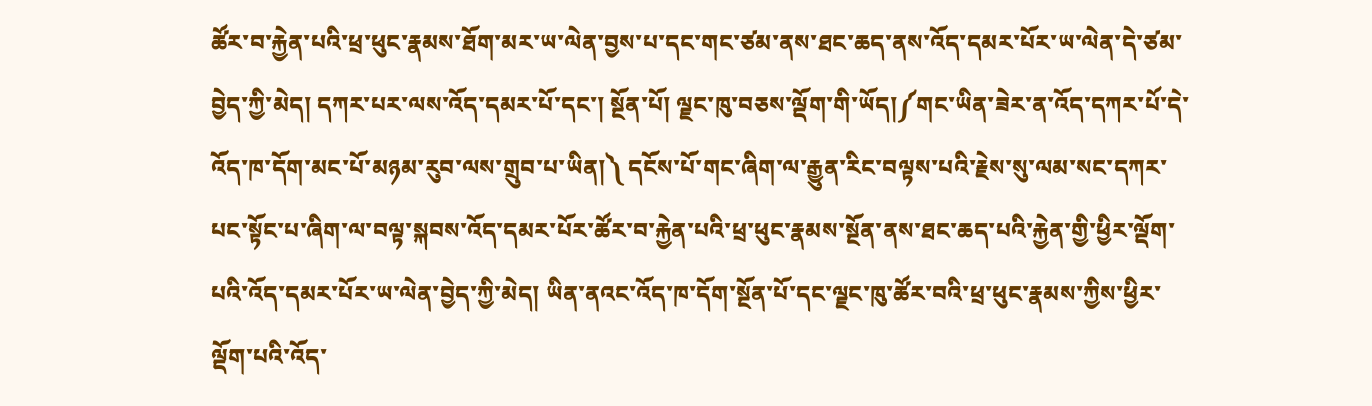ཚོར་བ་རྐྱེན་པའི་ཕྲ་ཕུང་རྣམས་ཐོག་མར་ཡ་ལེན་བྱས་པ་དང་གང་ཙམ་ནས་ཐང་ཆད་ནས་འོད་དམར་པོར་ཡ་ལེན་དེ་ཙམ་བྱེད་ཀྱི་མེད། དཀར་པར་ལས་འོད་དམར་པོ་དང་། སྔོན་པོ། ལྗང་ཁུ་བཅས་ལྡོག་གི་ཡོད།༼གང་ཡིན་ཟེར་ན་འོད་དཀར་པོ་དེ་འོད་ཁ་དོག་མང་པོ་མཉམ་རུབ་ལས་གྲུབ་པ་ཡིན།༽ དངོས་པོ་གང་ཞིག་ལ་རྒྱུན་རིང་བལྟས་པའི་རྗེས་སུ་ལམ་སང་དཀར་པང་སྟོང་པ་ཞིག་ལ་བལྟ་སྐབས་འོད་དམར་པོར་ཚོར་བ་རྐྱེན་པའི་ཕྲ་ཕུང་རྣམས་སྔོན་ནས་ཐང་ཆད་པའི་རྐྱེན་གྱི་ཕྱིར་ལྡོག་པའི་འོད་དམར་པོར་ཡ་ལེན་བྱེད་ཀྱི་མེད། ཡིན་ནའང་འོད་ཁ་དོག་སྔོན་པོ་དང་ལྗང་ཁུ་ཚོར་བའི་ཕྲ་ཕུང་རྣམས་ཀྱིས་ཕྱིར་ལྡོག་པའི་འོད་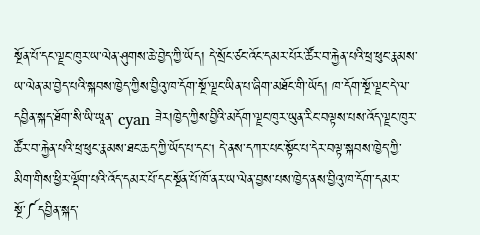སྔོན་པོ་དང་ལྗང་ཁུར་ཡ་ལེན་ཤུགས་ཆེ་བྱེད་ཀྱི་ཡོད། དེ་སྲོང་ཙང་འོང་དམར་པོར་ཚོར་བ་རྐྱེན་པའི་ཕྲ་ཕུང་རྣམས་ཡ་ལེན་མ་བྱེད་པའི་སྐབས་ཁྱེད་ཀྱིས་བྱིའུ་ཁ་དོག་སྔོ་ལྗང་ཡིན་པ་ཞིག་མཐོང་གི་ཡོད། ཁ་དོག་སྔོ་ལྗང་དེ་ལ་དབྱིན་སྐད་ཐོག་སི་ཡི་ཡཱན་ cyan ཟེར།ཁྱེད་ཀྱིས་བྱིའི་མདོག་ལྗང་ཁུར་ཡུན་རིང་བལྟས་པས་འོད་ལྗང་ཁུར་ཚོར་བ་རྐྱེན་པའི་ཕྲ་ཕུང་རྣམས་ཐང་ཆད་ཀྱི་ཡོད་པ་དང། དེ་ནས་དཀར་པང་སྟོང་པ་དེར་བལྟ་སྐབས་ཁྱེད་ཀྱི་མིག་གིས་ཕྱིར་ལྡོག་པའི་འོད་དམར་པོ་དང་སྔོན་པོ་ཁོ་ནར་ཡ་ལེན་བྱས་པས་ཁྱེད་ནས་བྱིའུ་ཁ་དོག་དམར་སྔོ་༼དབྱིན་སྐད་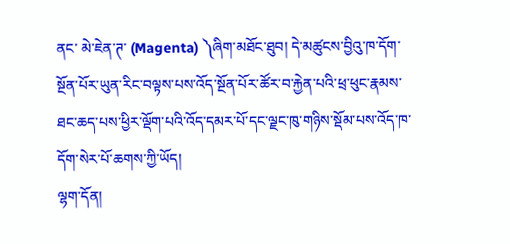ནང་ མེ་ཇེན་ཊ་ (Magenta) ༽ཞིག་མཐོང་ཐུབ། དེ་མཚུངས་བྱིའུ་ཁ་དོག་སྔོན་པོར་ཡུན་རིང་བལྟས་པས་འོད་སྔོན་པོར་ཚོར་བ་རྐྱེན་པའི་ཕྲ་ཕུང་རྣམས་ཐང་ཆད་པས་ཕྱིར་ལྡོག་པའི་འོད་དམར་པོ་དང་ལྗང་ཁུ་གཉིས་སྡོམ་པས་འོད་ཁ་དོག་སེར་པོ་ཆགས་ཀྱི་ཡོད།
ལྷག་དོན།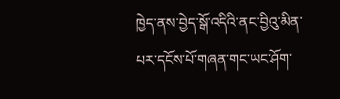ཁྱེད་ནས་བྱེད་སྒོ་འདིའི་ནང་བྱིའུ་མིན་པར་དངོས་པོ་གཞན་གང་ཡང་ཤོག་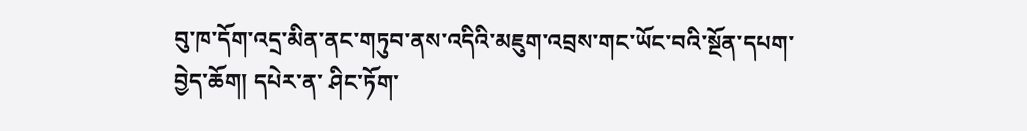བུ་ཁ་དོག་འདྲ་མིན་ནང་གཏུབ་ནས་འདིའི་མཇུག་འབྲས་གང་ཡོང་བའི་སྔོན་དཔག་བྱེད་ཆོག། དཔེར་ན་ ཤིང་ཏོག་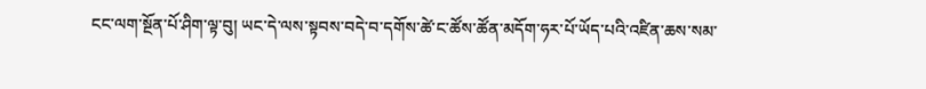ངང་ལག་སྔོན་པོ་ཤིག་ལྟ་བུ། ཡང་དེ་ལས་སྟབས་བདེ་བ་དགོས་ཚེ་ང་ཚོས་ཚོན་མདོག་ཧར་པོ་ཡོད་པའི་འཛིན་ཆས་སམ་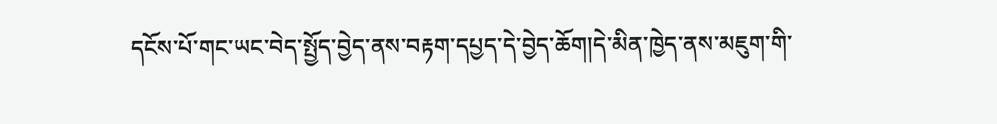དངོས་པོ་གང་ཡང་བེད་སྤྱོད་བྱེད་ནས་བརྟག་དཔྱད་དེ་བྱེད་ཆོག།དེ་མིན་ཁྱེད་ནས་མཇུག་གི་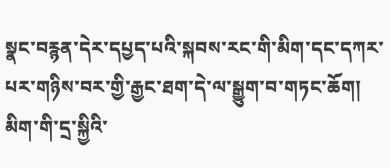སྣང་བརྙན་དེར་དཔྱད་པའི་སྐབས་རང་གི་མིག་དང་དཀར་པར་གཉིས་བར་གྱི་རྒྱང་ཐག་དེ་ལ་སྒྱུག་བ་གཏང་ཆོག། མིག་གི་དྲ་སྐྱིའི་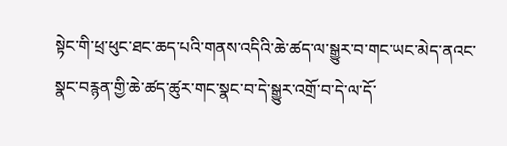སྟེང་གི་ཕྲ་ཕུང་ཐང་ཆད་པའི་གནས་འདིའི་ཆེ་ཚད་ལ་སྒྱུར་བ་གང་ཡང་མེད་ནའང་སྣང་བརྙན་གྱི་ཆེ་ཚད་ཚུར་གང་སྣང་བ་དེ་སྒྱུར་འགྲོ་བ་དེ་ལ་དོ་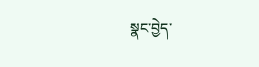སྣང་བྱེད་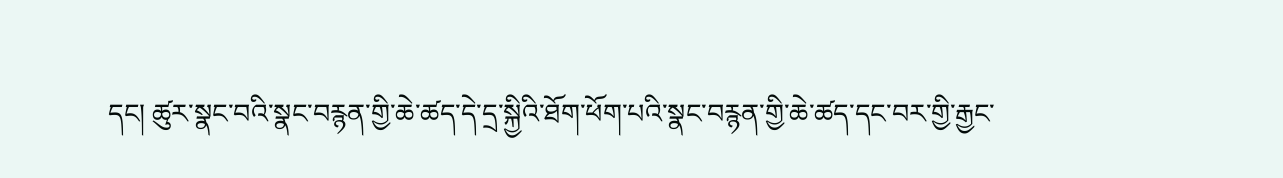དང། ཚུར་སྣང་བའི་སྣང་བརྙན་གྱི་ཆེ་ཚད་དེ་དྲ་སྐྱིའི་ཐོག་ཕོག་པའི་སྣང་བརྙན་གྱི་ཆེ་ཚད་དང་བར་གྱི་རྒྱང་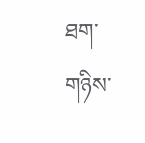ཐག་གཉིས་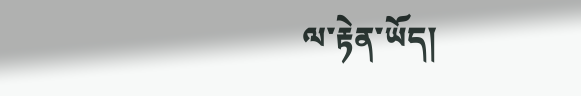ལ་རྟེན་ཡོད།